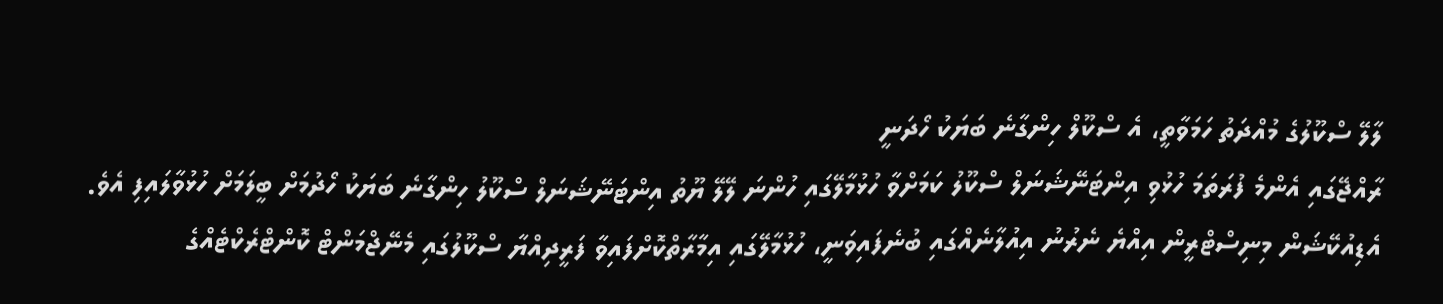ލާލޭ ސްކޫލުގެ މުއްދަތު ހަމަވާތީ، އެ ސްކޫލް ހިންގާނެ ބަޔަކު ހޯދަނީ
ރާއްޖޭގައި އެންމެ ފުރަތަމަ ހުޅުވި އިންޓަނޭޝަނަލް ސްކޫލު ކަމަށްވާ ހުޅުމާލޭގައި ހުންނަ ލޭލޭ ޔޫތު އިންޓަނޭޝަނަލް ސްކޫލު ހިންގާނެ ބަޔަކު ހޯދުމަށް ބީލަމަށް ހުޅުވާލައިފި އެވެ. އެޑިއުކޭޝަން މިނިސްޓްރީން އިއްޔެ ނެރުނު އިއުލާނެއްގައި ބުނެފައިވަނީ، ހުޅުމާލޭގައި އިމާރާތްކޮށްފައިވާ ފަރީދިއްޔާ ސްކޫލުގައި މެނޭޖްމަންޓް ކޮންޓްރެކްޓެއްގެ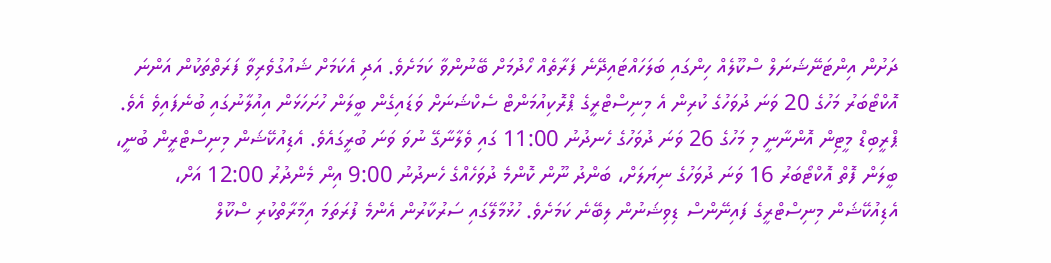ދަށުން އިންޓަނޭޝަނަލް ސްކޫލެއް ހިންގައި ބަލަހައްޓައިދޭނެ ފަރާތެއް ހޯދުމަށް ބޭނުންވާ ކަމަށެވެ. އަދި އެކަމަށް ޝައުގުވެރިވާ ފަރަތްތަކުން އަންނަ އޮކްޓޯބަރު މަހުގެ 20 ވަނަ ދުވަހުގެ ކުރިން އެ މިނިސްޓްރީގެ ޕްރޮކިއުމަންޓް ސެކްޝަނަށް ވަޑައިގެން ބީލަން ހުށަހަޅަން އިއުލާނުގައި ބުނެފައިވެ އެވެ. ޕްރީބިޑް މީޓިން އޮންނާނީ މި މަހުގެ 26 ވަނަ ދުވަހުގެ ހެނދުނު 11:00 ގައި ވެލާނާގޭ ނުވަ ވަނަ ބުރީގައެވެ. އެޑިއުކޭޝަން މިނިސްޓްރީން ބުނީ، ބީލަން ފޮތް އޮކްޓޯބަރު 16 ވަނަ ދުވަހުގެ ނިޔަލަށް، ބަންދު ނޫން ކޮންމެ ދުވަހެއްގެ ހެނދުނު 9:00 އިން މެންދުރު 12:00 އަށް، އެޑިއުކޭޝަން މިނިސްޓްރީގެ ފައިނޭންސް ޑިވިޝަނުން ލިބޭނެ ކަމަށެވެ. ހުޅުމާލޭގައި ސަރުކާރުން އެންމެ ފުރަތަމަ އިމާރާތްކުރި ސްކޫލް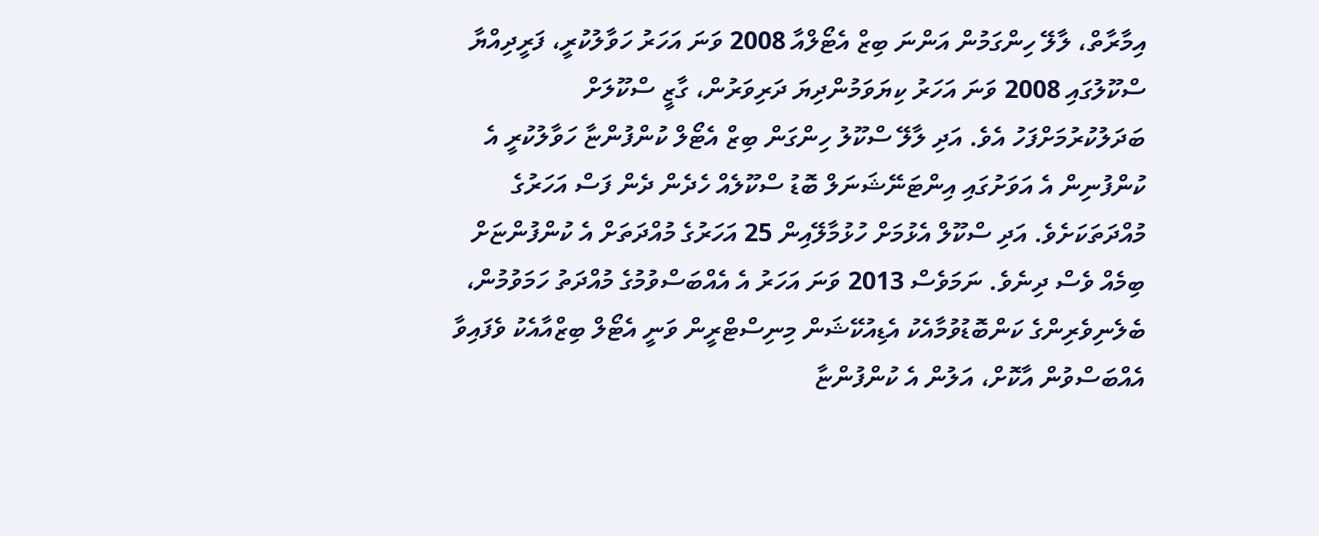އިމާރާތް، ލާލޭ ހިންގަމުން އަންނަ ބިޒް އެޓޯލްއާ 2008 ވަނަ އަހަރު ހަވާލުކުރީ، ފަރީދިއްޔާ ސްކޫލުގައި 2008 ވަނަ އަހަރު ކިޔަވަމުންދިޔަ ދަރިވަރުން، ގާޒީ ސްކޫލަށް ބަދަލުކުރުމަށްފަހު އެވެ. އަދި ލާލޭ ސްކޫލު ހިންގަން ބިޒް އެޓޯލް ކުންފުންޏާ ހަވާލުކުރީ އެ ކުންފުނިން އެ އަވަށުގައި އިންޓަނޭޝަނަލް ބޮޑު ސްކޫލެއް ހެދެން ދެން ފަސް އަހަރުގެ މުއްދަތަކަށެވެ. އަދި ސްކޫލް އެޅުމަށް ހުޅުމާލޭއިން 25 އަހަރުގެ މުއްދަތަށް އެ ކުންފުންޏަށް ބިމެއް ވެސް ދިނެވެ. ނަމަވެސް 2013 ވަނަ އަހަރު އެ އެއްބަސްވުމުގެ މުއްދަތު ހަމަވުމުން، ބެލެނިވެރިންގެ ކަންބޮޑުވުމާއެކު އެޑިއުކޭޝަން މިނިސްޓްރީން ވަނީ އެޓޯލް ބިޒްއާއެކު ވެފައިވާ އެއްބަސްވުން އާކޮށް، އަލުން އެ ކުންފުންޏާ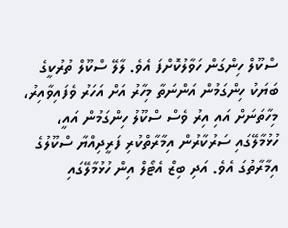ސްކޫލް ހިންގަން ހަވާލުކޮށްފަ އެވެ. ލާލޭ ސްކޫލް ތުރުކީގެ ބަޔަކު ހިންގަމުން އަންނަތާ މިހާރު އަށް އަހަރު ވެފައިވާއިރު، މިހާތަނަށް އައި އިރު ވެސް ސްކޫލު ހިންގަމުން އައީ، ހުޅުމާލޭގައި ސަރުކާރުން އިމާރާތްކުރި ފަރީދިއްޔާ ސްކޫލުގެ އިމާރާތުގަ އެވެ. އަދި ބިޒް އެޓޯލް އިން ހުޅުމާލޭގައި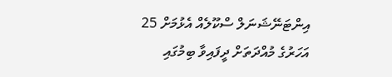އިންޓަނޭޝަނަލް ސްކޫލެއް އެޅުމަށް 25 އަހަރުގެ މުއްދަތަށް ދީފައިވާ ބިމުގައި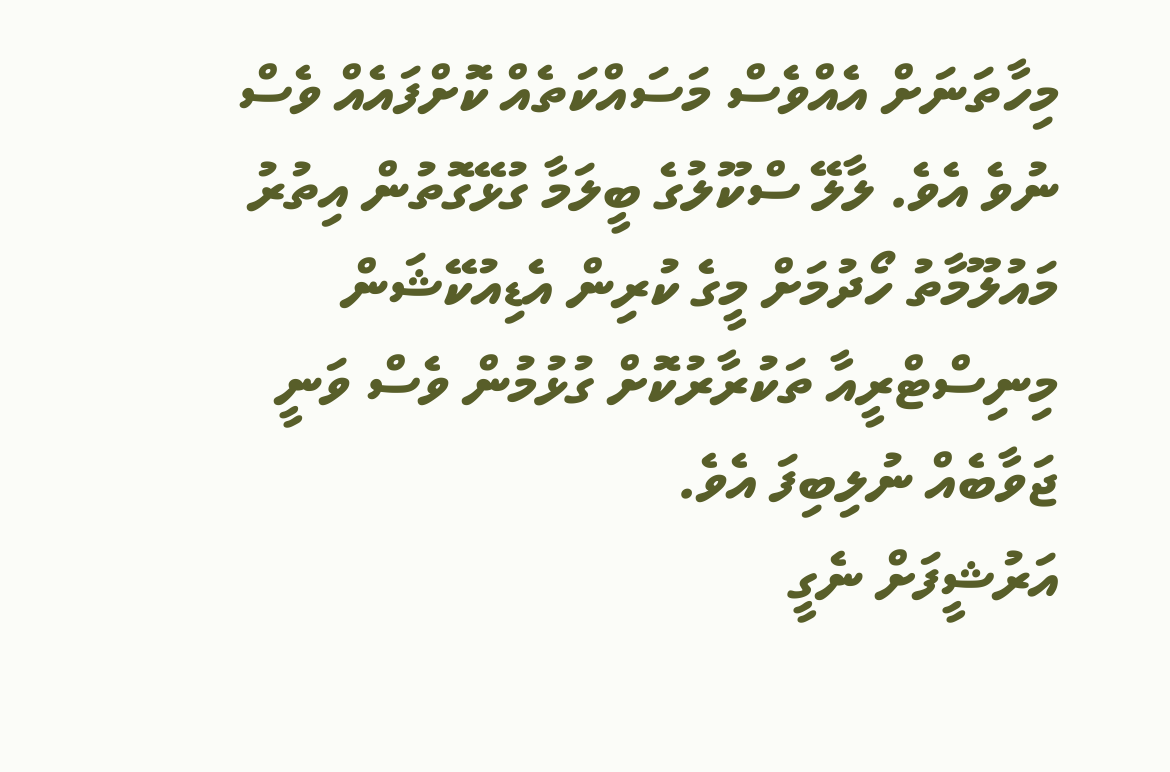މިހާތަނަށް އެއްވެސް މަސައްކަތެއް ކޮށްފައެއް ވެސް ނުވެ އެވެ. ލާލޭ ސްކޫލުގެ ބީލަމާ ގުޅޭގޮތުން އިތުރު މައުލޫމާތު ހޯދުމަށް މީގެ ކުރިން އެޑިއުކޭޝަން މިނިސްޓްރީއާ ތަކުރާރުކޮށް ގުޅުމުން ވެސް ވަނީ ޖަވާބެއް ނުލިބިފަ އެވެ.
އަރުޝީފަށް ނެގީ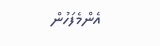އެންމެފަހުން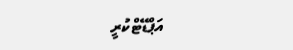އަޕްޑޭޓްކުރީ